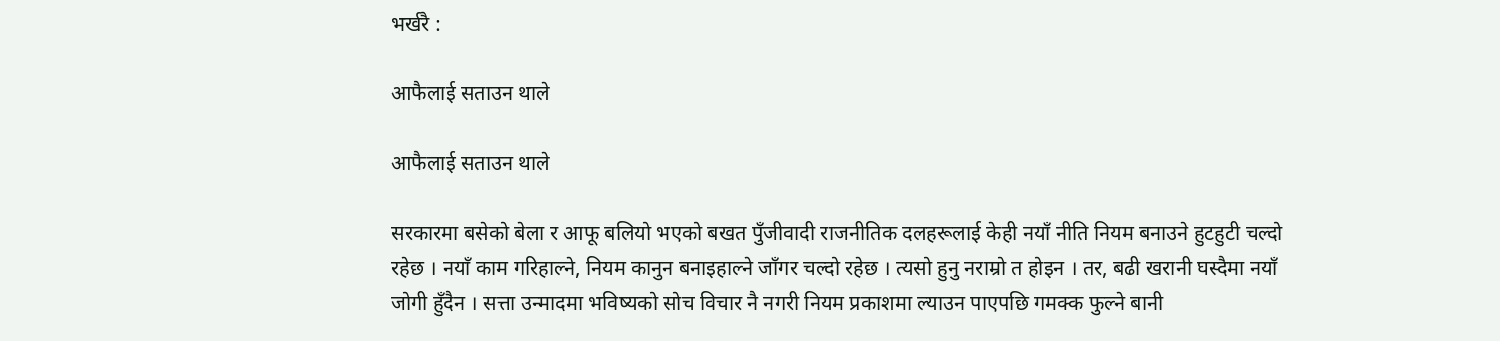भर्खरै :

आफैलाई सताउन थाले

आफैलाई सताउन थाले

सरकारमा बसेको बेला र आफू बलियो भएको बखत पुँजीवादी राजनीतिक दलहरूलाई केही नयाँ नीति नियम बनाउने हुटहुटी चल्दो रहेछ । नयाँ काम गरिहाल्ने, नियम कानुन बनाइहाल्ने जाँगर चल्दो रहेछ । त्यसो हुनु नराम्रो त होइन । तर, बढी खरानी घस्दैमा नयाँ जोगी हुँदैन । सत्ता उन्मादमा भविष्यको सोच विचार नै नगरी नियम प्रकाशमा ल्याउन पाएपछि गमक्क फुल्ने बानी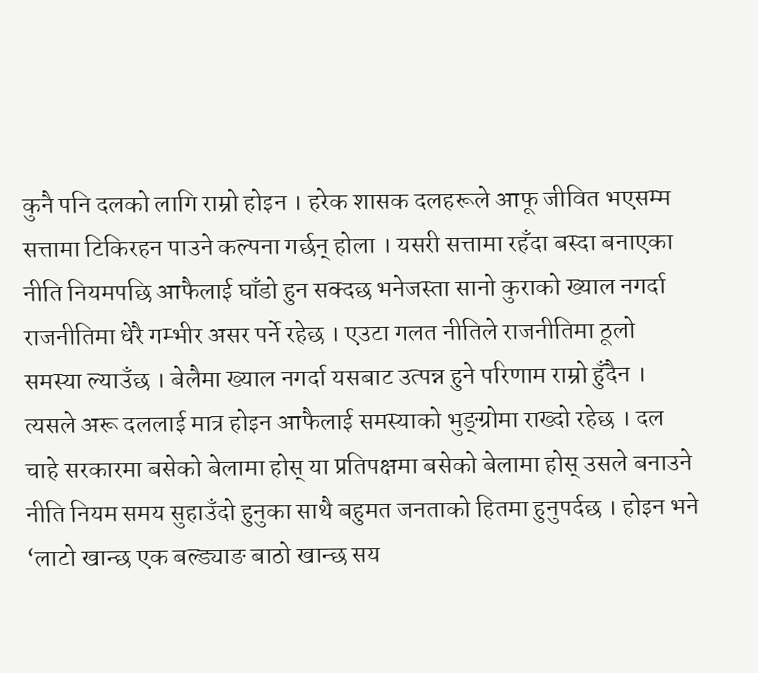कुनै पनि दलको लागि राम्रो होइन । हरेक शासक दलहरूले आफू जीवित भएसम्म सत्तामा टिकिरहन पाउने कल्पना गर्छन् होला । यसरी सत्तामा रहँदा बस्दा बनाएका नीति नियमपछि आफैलाई घाँडो हुन सक्दछ भनेजस्ता सानो कुराको ख्याल नगर्दा राजनीतिमा धेरै गम्भीर असर पर्ने रहेछ । एउटा गलत नीतिले राजनीतिमा ठूलो समस्या ल्याउँछ । बेलैमा ख्याल नगर्दा यसबाट उत्पन्न हुने परिणाम राम्रो हुँदैन । त्यसले अरू दललाई मात्र होइन आफैलाई समस्याको भुङ्ग्रोमा राख्दो रहेछ । दल चाहे सरकारमा बसेको बेलामा होस् या प्रतिपक्षमा बसेको बेलामा होस् उसले बनाउने नीति नियम समय सुहाउँदो हुनुका साथै बहुमत जनताको हितमा हुनुपर्दछ । होइन भने ‘लाटो खान्छ एक बल्ड्याङ बाठो खान्छ सय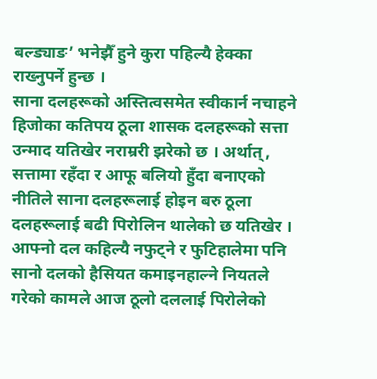बल्ड्याङ’ भनेझैँ हुने कुरा पहिल्यै हेक्का राख्नुपर्ने हुन्छ ।
साना दलहरूको अस्तित्वसमेत स्वीकार्न नचाहने हिजोका कतिपय ठूला शासक दलहरूको सत्ता उन्माद यतिखेर नराम्ररी झरेको छ । अर्थात्, सत्तामा रहँदा र आफू बलियो हुँदा बनाएको नीतिले साना दलहरूलाई होइन बरु ठूला दलहरूलाई बढी पिरोलिन थालेको छ यतिखेर । आफ्नो दल कहिल्यै नफुट्ने र फुटिहालेमा पनि सानो दलको हैसियत कमाइनहाल्ने नियतले गरेको कामले आज ठूलो दललाई पिरोलेको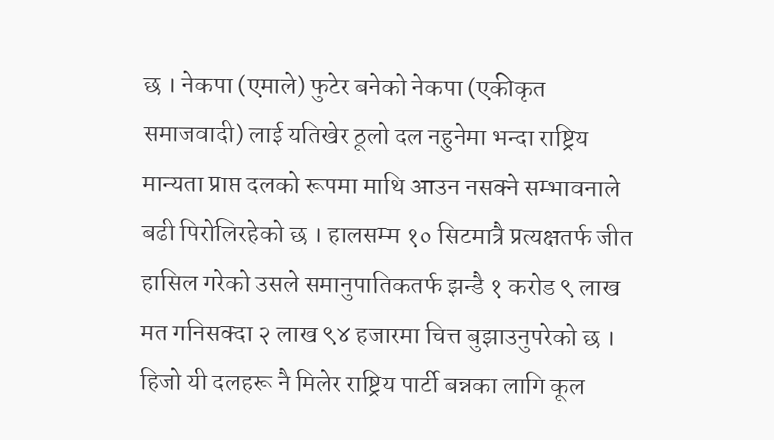छ । नेकपा (एमाले) फुटेर बनेको नेकपा (एकीकृत समाजवादी) लाई यतिखेर ठूलो दल नहुनेमा भन्दा राष्ट्रिय मान्यता प्राप्त दलको रूपमा माथि आउन नसक्ने सम्भावनाले बढी पिरोलिरहेको छ । हालसम्म १० सिटमात्रै प्रत्यक्षतर्फ जीत हासिल गरेको उसले समानुपातिकतर्फ झन्डै १ करोड ९ लाख मत गनिसक्दा २ लाख ९४ हजारमा चित्त बुझाउनुपरेको छ । हिजो यी दलहरू नै मिलेर राष्ट्रिय पार्टी बन्नका लागि कूल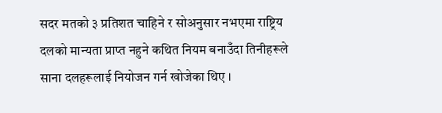सदर मतको ३ प्रतिशत चाहिने र सोअनुसार नभएमा राष्ट्रिय दलको मान्यता प्राप्त नहुने कथित नियम बनाउँदा तिनीहरूले साना दलहरूलाई नियोजन गर्न खोजेका थिए ।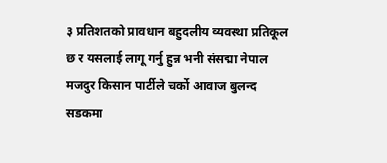३ प्रतिशतको प्रावधान बहुदलीय व्यवस्था प्रतिकूल छ र यसलाई लागू गर्नु हुन्न भनी संसद्मा नेपाल मजदुर किसान पार्टीले चर्को आवाज बुलन्द सडकमा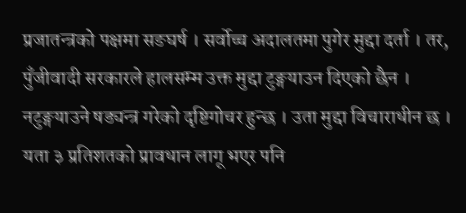प्रजातन्त्रको पक्षमा सङघर्ष । सर्वोच्च अदालतमा पुगेर मुद्दा दर्ता । तर, पुँजीवादी सरकारले हालसम्म उक्त मुद्दा टुङ्गयाउन दिएको छैन । नटुङ्गयाउने षड्यन्त्र गरेको दृष्टिगोचर हुन्छ । उता मुद्दा विचाराधीन छ । यता ३ प्रतिशतको प्रावधान लागू भएर पनि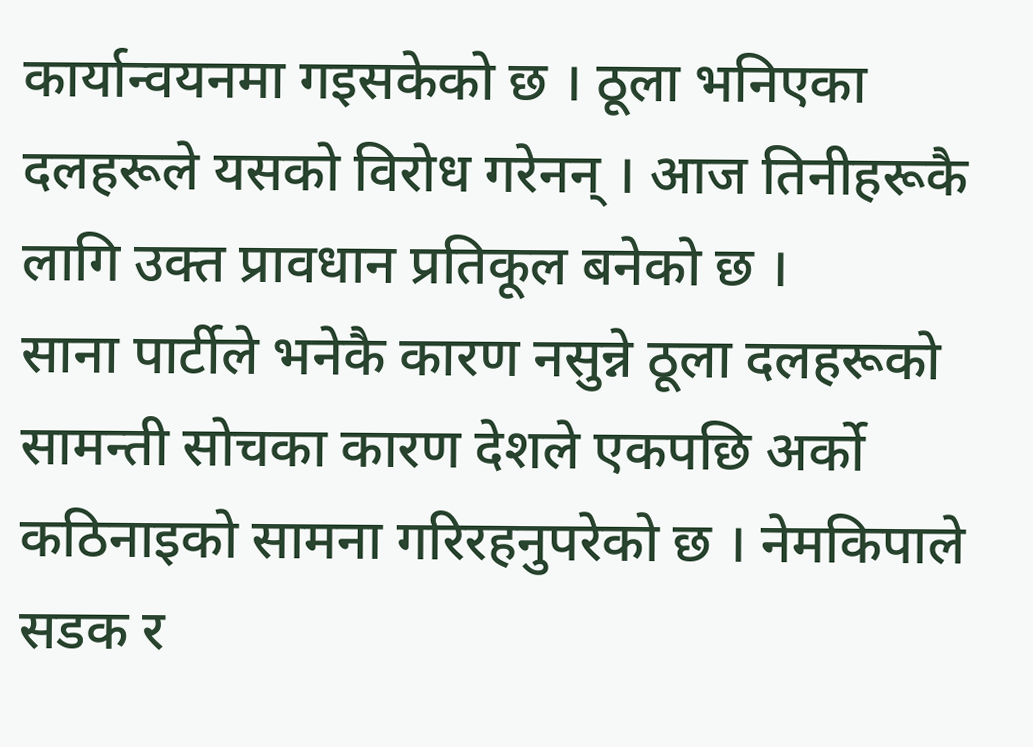कार्यान्वयनमा गइसकेको छ । ठूला भनिएका दलहरूले यसको विरोध गरेनन् । आज तिनीहरूकै लागि उक्त प्रावधान प्रतिकूल बनेको छ ।
साना पार्टीले भनेकै कारण नसुन्ने ठूला दलहरूको सामन्ती सोचका कारण देशले एकपछि अर्को कठिनाइको सामना गरिरहनुपरेको छ । नेमकिपाले सडक र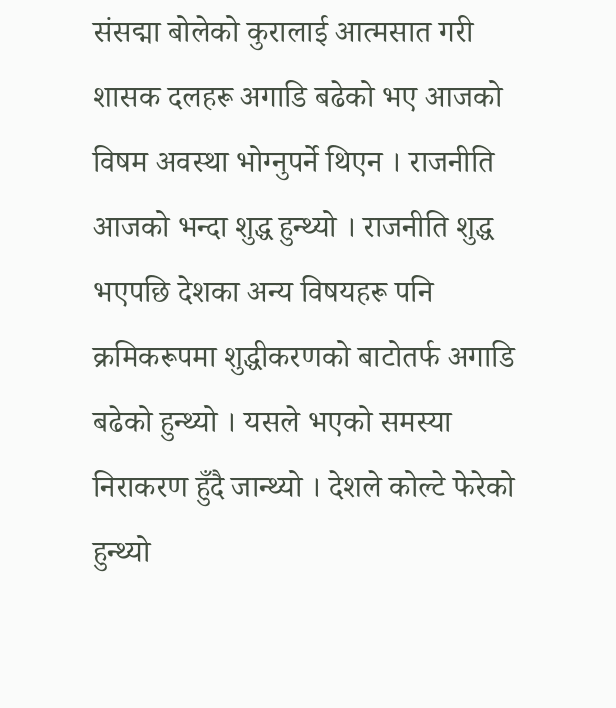संसद्मा बोलेको कुरालाई आत्मसात गरी शासक दलहरू अगाडि बढेको भए आजको विषम अवस्था भोग्नुपर्ने थिएन । राजनीति आजको भन्दा शुद्ध हुन्थ्यो । राजनीति शुद्ध भएपछि देशका अन्य विषयहरू पनि क्रमिकरूपमा शुद्धीकरणको बाटोतर्फ अगाडि बढेको हुन्थ्यो । यसले भएको समस्या निराकरण हुँदै जान्थ्यो । देशले कोल्टे फेरेको हुन्थ्यो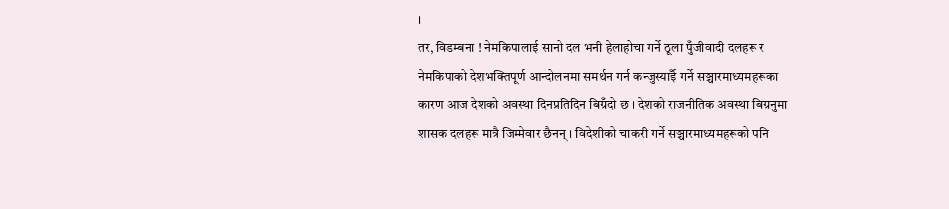।
तर, विडम्बना ! नेमकिपालाई सानो दल भनी हेलाहोचा गर्ने ठूला पुँजीवादी दलहरू र नेमकिपाको देशभक्तिपूर्ण आन्दोलनमा समर्थन गर्न कन्जुस्याईँ गर्ने सञ्चारमाध्यमहरूका कारण आज देशको अवस्था दिनप्रतिदिन बिग्रँदो छ । देशको राजनीतिक अवस्था बिग्रनुमा शासक दलहरू मात्रै जिम्मेवार छैनन् । विदेशीको चाकरी गर्ने सञ्चारमाध्यमहरूको पनि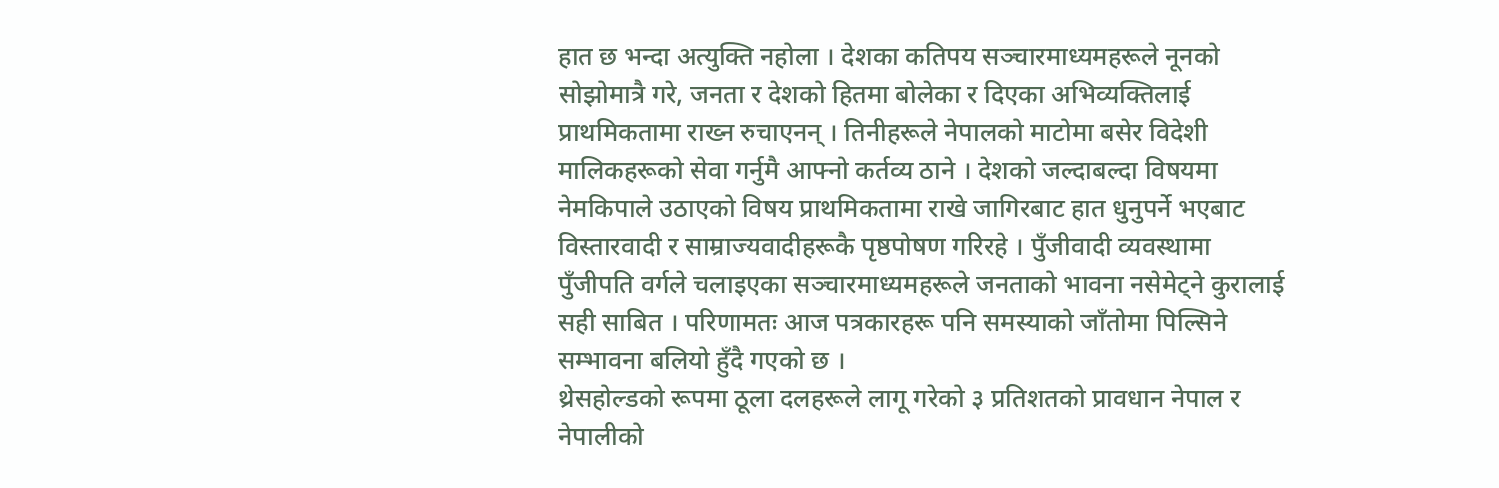हात छ भन्दा अत्युक्ति नहोला । देशका कतिपय सञ्चारमाध्यमहरूले नूनको सोझोमात्रै गरे, जनता र देशको हितमा बोलेका र दिएका अभिव्यक्तिलाई प्राथमिकतामा राख्न रुचाएनन् । तिनीहरूले नेपालको माटोमा बसेर विदेशी मालिकहरूको सेवा गर्नुमै आफ्नो कर्तव्य ठाने । देशको जल्दाबल्दा विषयमा नेमकिपाले उठाएको विषय प्राथमिकतामा राखे जागिरबाट हात धुनुपर्ने भएबाट विस्तारवादी र साम्राज्यवादीहरूकै पृष्ठपोषण गरिरहे । पुँजीवादी व्यवस्थामा पुँजीपति वर्गले चलाइएका सञ्चारमाध्यमहरूले जनताको भावना नसेमेट्ने कुरालाई सही साबित । परिणामतः आज पत्रकारहरू पनि समस्याको जाँतोमा पिल्सिने सम्भावना बलियो हुँदै गएको छ ।
थ्रेसहोल्डको रूपमा ठूला दलहरूले लागू गरेको ३ प्रतिशतको प्रावधान नेपाल र नेपालीको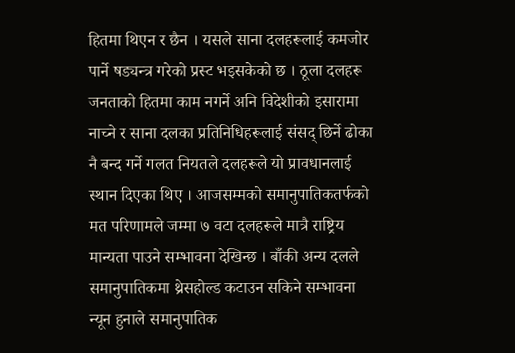हितमा थिएन र छैन । यसले साना दलहरूलाई कमजोर पार्ने षड्यन्त्र गरेको प्रस्ट भइसकेको छ । ठूला दलहरू जनताको हितमा काम नगर्ने अनि विदेशीको इसारामा नाच्ने र साना दलका प्रतिनिधिहरूलाई संसद् छिर्ने ढोका नै बन्द गर्ने गलत नियतले दलहरूले यो प्रावधानलाई स्थान दिएका थिए । आजसम्मको समानुपातिकतर्फको मत परिणामले जम्मा ७ वटा दलहरूले मात्रै राष्ट्रिय मान्यता पाउने सम्भावना देखिन्छ । बाँकी अन्य दलले समानुपातिकमा थ्रेसहोल्ड कटाउन सकिने सम्भावना न्यून हुनाले समानुपातिक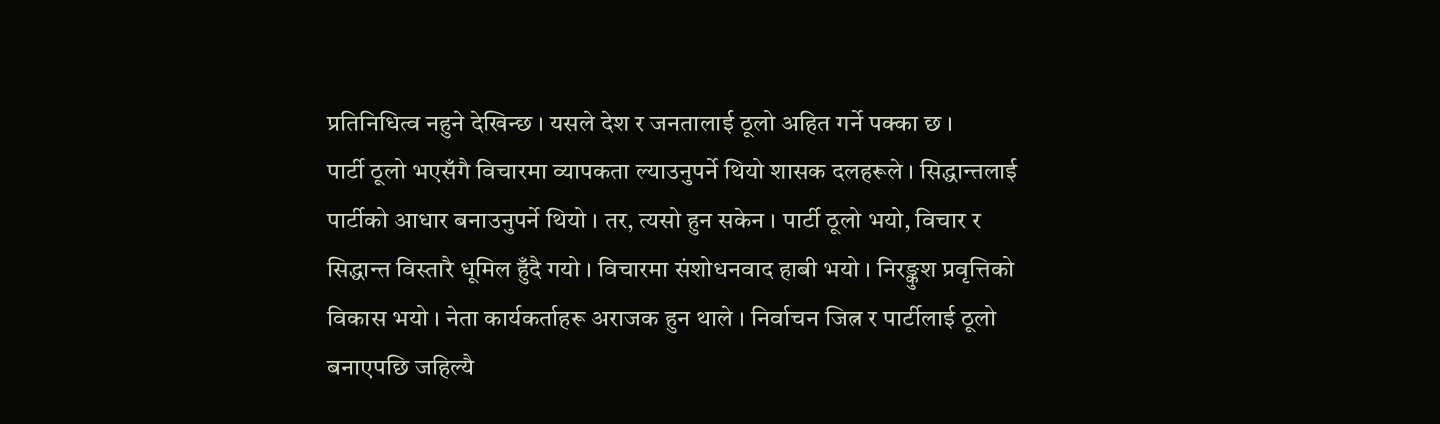प्रतिनिधित्व नहुने देखिन्छ । यसले देश र जनतालाई ठूलो अहित गर्ने पक्का छ ।
पार्टी ठूलो भएसँगै विचारमा व्यापकता ल्याउनुपर्ने थियो शासक दलहरूले । सिद्धान्तलाई पार्टीको आधार बनाउनुपर्ने थियो । तर, त्यसो हुन सकेन । पार्टी ठूलो भयो, विचार र सिद्धान्त विस्तारै धूमिल हुँदै गयो । विचारमा संशोधनवाद हाबी भयो । निरङ्कुश प्रवृत्तिको विकास भयो । नेता कार्यकर्ताहरू अराजक हुन थाले । निर्वाचन जित्न र पार्टीलाई ठूलो बनाएपछि जहिल्यै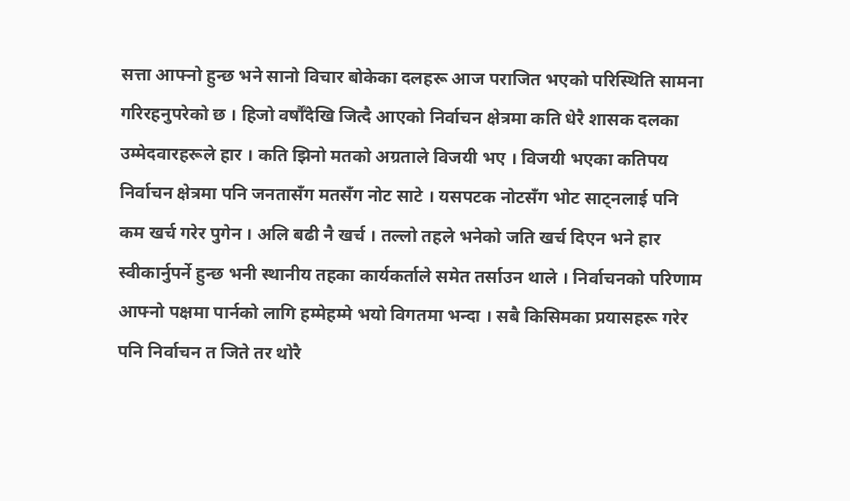सत्ता आफ्नो हुन्छ भने सानो विचार बोकेका दलहरू आज पराजित भएको परिस्थिति सामना गरिरहनुपरेको छ । हिजो वर्षौँदेखि जित्दै आएको निर्वाचन क्षेत्रमा कति धेरै शासक दलका उम्मेदवारहरूले हार । कति झिनो मतको अग्रताले विजयी भए । विजयी भएका कतिपय निर्वाचन क्षेत्रमा पनि जनतासँग मतसँग नोट साटे । यसपटक नोटसँग भोट साट्नलाई पनि कम खर्च गरेर पुगेन । अलि बढी नै खर्च । तल्लो तहले भनेको जति खर्च दिएन भने हार स्वीकार्नुपर्ने हुन्छ भनी स्थानीय तहका कार्यकर्ताले समेत तर्साउन थाले । निर्वाचनको परिणाम आफ्नो पक्षमा पार्नको लागि हम्मेहम्मे भयो विगतमा भन्दा । सबै किसिमका प्रयासहरू गरेर पनि निर्वाचन त जिते तर थोरै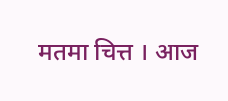मतमा चित्त । आज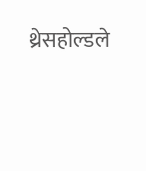थ्रेसहोल्डले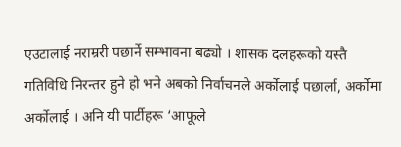एउटालाई नराम्ररी पछार्ने सम्भावना बढ्यो । शासक दलहरूको यस्तै गतिविधि निरन्तर हुने हो भने अबको निर्वाचनले अर्कोलाई पछार्ला, अर्कोमा अर्कोलाई । अनि यी पार्टीहरू ‘आफूले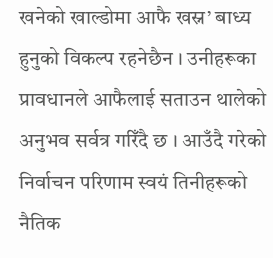खनेको खाल्डोमा आफै खस्न’ बाध्य हुनुको विकल्प रहनेछैन । उनीहरूका प्रावधानले आफैलाई सताउन थालेको अनुभव सर्वत्र गरिँदै छ । आउँदै गरेको निर्वाचन परिणाम स्वयं तिनीहरूको नैतिक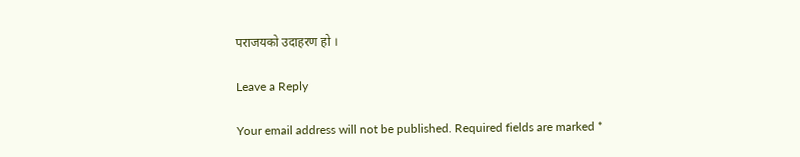पराजयको उदाहरण हो ।

Leave a Reply

Your email address will not be published. Required fields are marked *